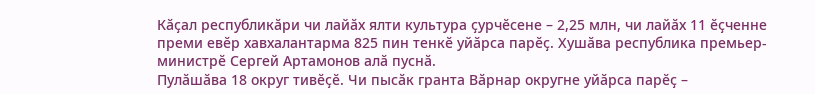Кӑҫал республикӑри чи лайӑх ялти культура ҫурчӗсене – 2,25 млн, чи лайӑх 11 ӗҫченне преми евӗр хавхалантарма 825 пин тенкӗ уйӑрса парӗҫ. Хушӑва республика премьер-министрӗ Сергей Артамонов алӑ пуснӑ.
Пулӑшӑва 18 округ тивӗҫӗ. Чи пысӑк гранта Вӑрнар округне уйӑрса парӗҫ –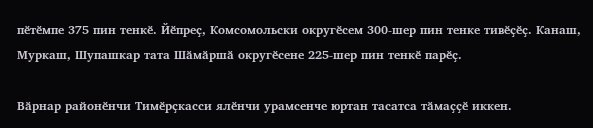пӗтӗмпе 375 пин тенкӗ. Йӗпреҫ, Комсомольски округӗсем 300-шер пин тенке тивӗҫӗҫ. Канаш, Муркаш, Шупашкар тата Шӑмӑршӑ округӗсене 225-шер пин тенкӗ парӗҫ.

Вӑрнар районӗнчи Тимӗрҫкасси ялӗнчи урамсенче юртан тасатса тӑмаҫҫӗ иккен.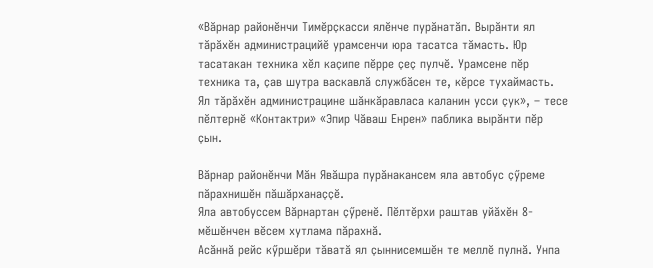«Вӑрнар районӗнчи Тимӗрҫкасси ялӗнче пурӑнатӑп. Вырӑнти ял тӑрӑхӗн администрацийӗ урамсенчи юра тасатса тӑмасть. Юр тасатакан техника хӗл каҫипе пӗрре ҫеҫ пулчӗ. Урамсене пӗр техника та, ҫав шутра васкавлӑ службӑсен те, кӗрсе тухаймасть. Ял тӑрӑхӗн администрацине шӑнкӑравласа каланин усси ҫук», – тесе пӗлтернӗ «Контактри» «Эпир Чӑваш Енрен» паблика вырӑнти пӗр ҫын.

Вӑрнар районӗнчи Мӑн Явӑшра пурӑнакансем яла автобус ҫӳреме пӑрахнишӗн пӑшӑрханаҫҫӗ.
Яла автобуссем Вӑрнартан ҫӳренӗ. Пӗлтӗрхи раштав уйӑхӗн 8-мӗшӗнчен вӗсем хутлама пӑрахнӑ.
Асӑннӑ рейс кӳршӗри тӑватӑ ял ҫыннисемшӗн те меллӗ пулнӑ. Унпа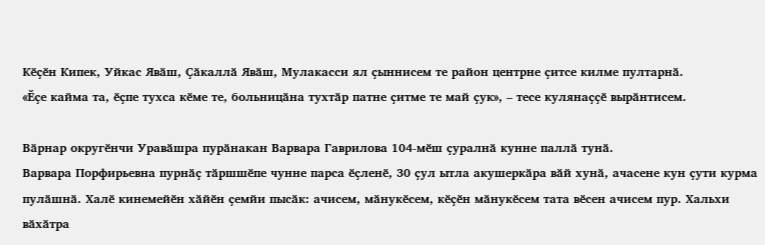Кӗҫӗн Кипек, Уйкас Явӑш, Ҫӑкаллӑ Явӑш, Мулакасси ял ҫыннисем те район центрне ҫитсе килме пултарнӑ.
«Ӗҫе кайма та, ӗҫпе тухса кӗме те, больницӑна тухтӑр патне ҫитме те май ҫук», – тесе кулянаҫҫӗ вырӑнтисем.

Вӑрнар округӗнчи Уравӑшра пурӑнакан Варвара Гаврилова 104-мӗш ҫуралнӑ кунне паллӑ тунӑ.
Варвара Порфирьевна пурнӑҫ тӑршшӗпе чунне парса ӗҫленӗ, 30 ҫул ытла акушеркӑра вӑй хунӑ, ачасене кун ҫути курма пулӑшнӑ. Халӗ кинемейӗн хӑйӗн ҫемйи пысӑк: ачисем, мӑнукӗсем, кӗҫӗн мӑнукӗсем тата вӗсен ачисем пур. Хальхи вӑхӑтра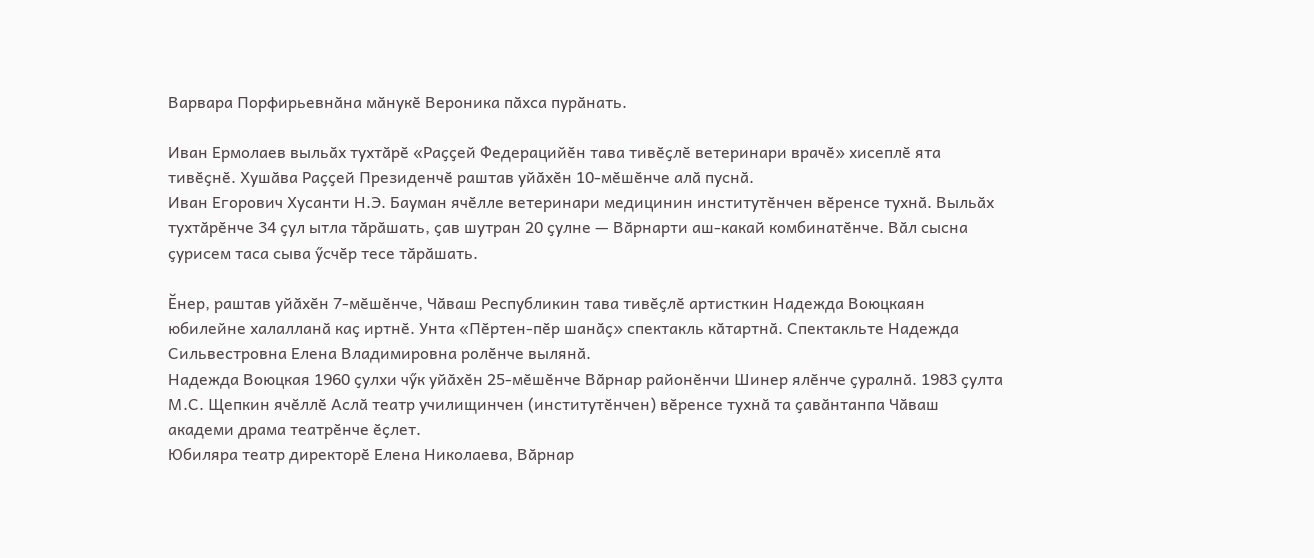Варвара Порфирьевнӑна мӑнукӗ Вероника пӑхса пурӑнать.

Иван Ермолаев выльӑх тухтӑрӗ «Раҫҫей Федерацийӗн тава тивӗҫлӗ ветеринари врачӗ» хисеплӗ ята тивӗҫнӗ. Хушӑва Раҫҫей Президенчӗ раштав уйӑхӗн 10-мӗшӗнче алӑ пуснӑ.
Иван Егорович Хусанти Н.Э. Бауман ячӗлле ветеринари медицинин институтӗнчен вӗренсе тухнӑ. Выльӑх тухтӑрӗнче 34 ҫул ытла тӑрӑшать, ҫав шутран 20 ҫулне — Вӑрнарти аш-какай комбинатӗнче. Вӑл сысна ҫурисем таса сыва ӳсчӗр тесе тӑрӑшать.

Ӗнер, раштав уйӑхӗн 7-мӗшӗнче, Чӑваш Республикин тава тивӗҫлӗ артисткин Надежда Воюцкаян юбилейне халалланӑ каҫ иртнӗ. Унта «Пӗртен-пӗр шанӑҫ» спектакль кӑтартнӑ. Спектакльте Надежда Сильвестровна Елена Владимировна ролӗнче вылянӑ.
Надежда Воюцкая 1960 ҫулхи чӳк уйӑхӗн 25-мӗшӗнче Вӑрнар районӗнчи Шинер ялӗнче ҫуралнӑ. 1983 ҫулта М.С. Щепкин ячӗллӗ Аслӑ театр училищинчен (институтӗнчен) вӗренсе тухнӑ та ҫавӑнтанпа Чӑваш академи драма театрӗнче ӗҫлет.
Юбиляра театр директорӗ Елена Николаева, Вӑрнар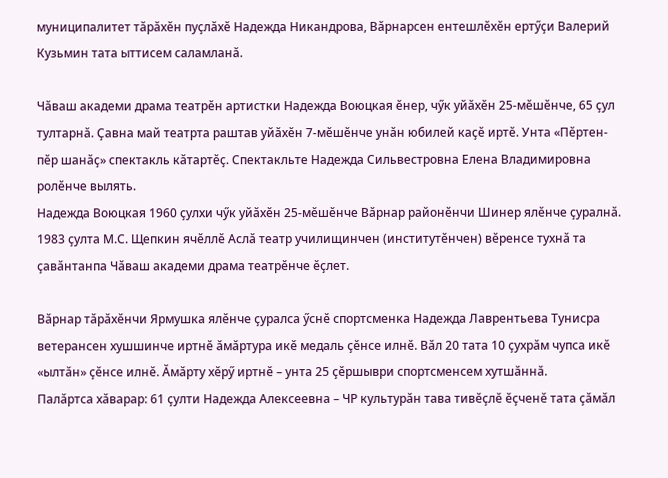муниципалитет тӑрӑхӗн пуҫлӑхӗ Надежда Никандрова, Вӑрнарсен ентешлӗхӗн ертӳҫи Валерий Кузьмин тата ыттисем саламланӑ.

Чӑваш академи драма театрӗн артистки Надежда Воюцкая ӗнер, чӳк уйӑхӗн 25-мӗшӗнче, 65 ҫул тултарнӑ. Ҫавна май театрта раштав уйӑхӗн 7-мӗшӗнче унӑн юбилей каҫӗ иртӗ. Унта «Пӗртен-пӗр шанӑҫ» спектакль кӑтартӗҫ. Спектакльте Надежда Сильвестровна Елена Владимировна ролӗнче вылять.
Надежда Воюцкая 1960 ҫулхи чӳк уйӑхӗн 25-мӗшӗнче Вӑрнар районӗнчи Шинер ялӗнче ҫуралнӑ. 1983 ҫулта М.С. Щепкин ячӗллӗ Аслӑ театр училищинчен (институтӗнчен) вӗренсе тухнӑ та ҫавӑнтанпа Чӑваш академи драма театрӗнче ӗҫлет.

Вӑрнар тӑрӑхӗнчи Ярмушка ялӗнче ҫуралса ӳснӗ спортсменка Надежда Лаврентьева Тунисра ветерансен хушшинче иртнӗ ӑмӑртура икӗ медаль ҫӗнсе илнӗ. Вӑл 20 тата 10 ҫухрӑм чупса икӗ «ылтӑн» ҫӗнсе илнӗ. Ӑмӑрту хӗрӳ иртнӗ – унта 25 ҫӗршыври спортсменсем хутшӑннӑ.
Палӑртса хӑварар: 61 ҫулти Надежда Алексеевна – ЧР культурӑн тава тивӗҫлӗ ӗҫченӗ тата ҫӑмӑл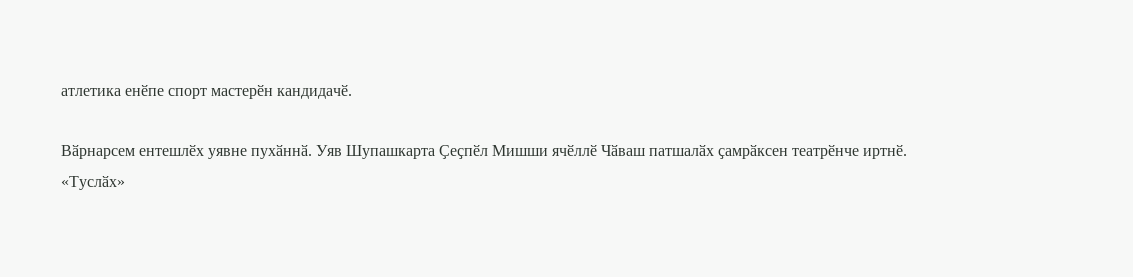атлетика енӗпе спорт мастерӗн кандидачӗ.

Вӑрнарсем ентешлӗх уявне пухӑннӑ. Уяв Шупашкарта Ҫеҫпӗл Мишши ячӗллӗ Чӑваш патшалӑх ҫамрӑксен театрӗнче иртнӗ.
«Туслӑх»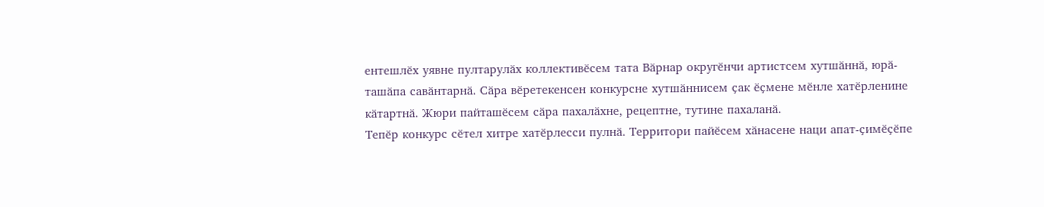ентешлӗх уявне пултарулӑх коллективӗсем тата Вӑрнар округӗнчи артистсем хутшӑннӑ, юрӑ-ташӑпа савӑнтарнӑ. Сӑра вӗретекенсен конкурсне хутшӑннисем ҫак ӗҫмене мӗнле хатӗрленине кӑтартнӑ. Жюри пайташӗсем сӑра пахалӑхне, рецептне, тутине пахаланӑ.
Тепӗр конкурс сӗтел хитре хатӗрлесси пулнӑ. Территори пайӗсем хӑнасене наци апат-ҫимӗҫӗпе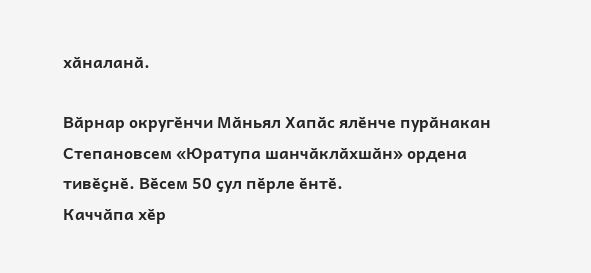хӑналанӑ.

Вӑрнар округӗнчи Мӑньял Хапӑс ялӗнче пурӑнакан Степановсем «Юратупа шанчӑклӑхшӑн» ордена тивӗҫнӗ. Вӗсем 50 ҫул пӗрле ӗнтӗ.
Каччӑпа хӗр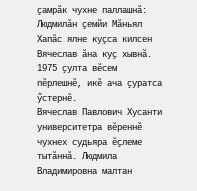ҫамрӑк чухне паллашнӑ: Людмилӑн ҫемйи Мӑньял Хапӑс ялне куҫса килсен Вячеслав ӑна куҫ хывнӑ. 1975 ҫулта вӗсем пӗрлешнӗ, икӗ ача ҫуратса ӳстернӗ.
Вячеслав Павлович Хусанти университетра вӗреннӗ чухнех судьяра ӗҫлеме тытӑннӑ. Людмила Владимировна малтан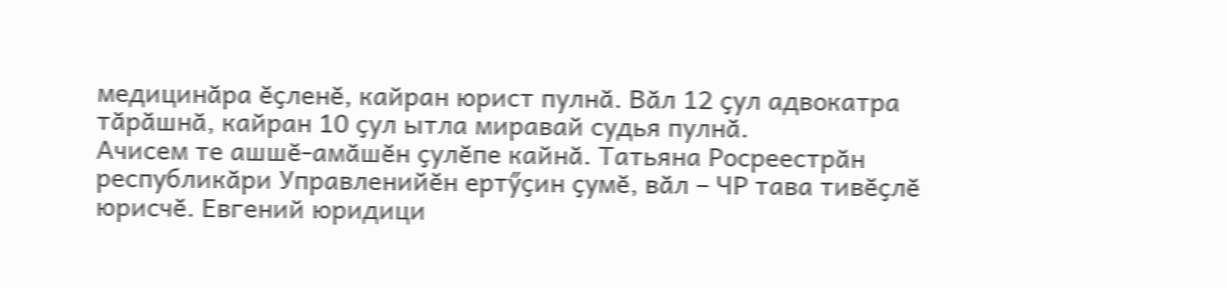медицинӑра ӗҫленӗ, кайран юрист пулнӑ. Вӑл 12 ҫул адвокатра тӑрӑшнӑ, кайран 10 ҫул ытла миравай судья пулнӑ.
Ачисем те ашшӗ-амӑшӗн ҫулӗпе кайнӑ. Татьяна Росреестрӑн республикӑри Управленийӗн ертӳҫин ҫумӗ, вӑл – ЧР тава тивӗҫлӗ юрисчӗ. Евгений юридици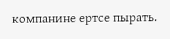компанине ертсе пырать.